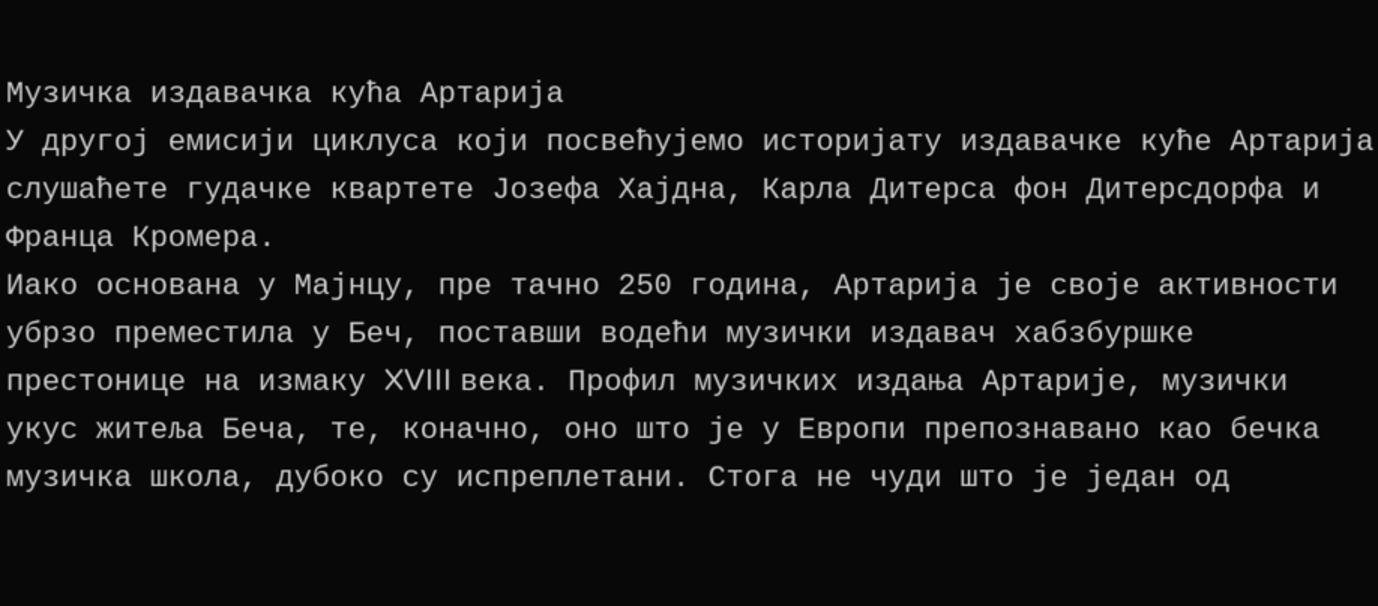Музичка издавачка кућа Артарија
У другој емисији циклуса који посвећујемо историјату издавачке куће Артарија слушаћете гудачке квартете Јозефа Хајдна, Карла Дитерса фон Дитерсдорфа и Франца Кромера.
Иако основана у Мајнцу, пре тачно 250 година, Артарија је своје активности убрзо преместила у Беч, поставши водећи музички издавач хабзбуршке престонице на измаку XVIII века. Профил музичких издања Артарије, музички укус житеља Беча, те, коначно, оно што је у Европи препознавано као бечка музичка школа, дубоко су испреплетани. Стога не чуди што је један од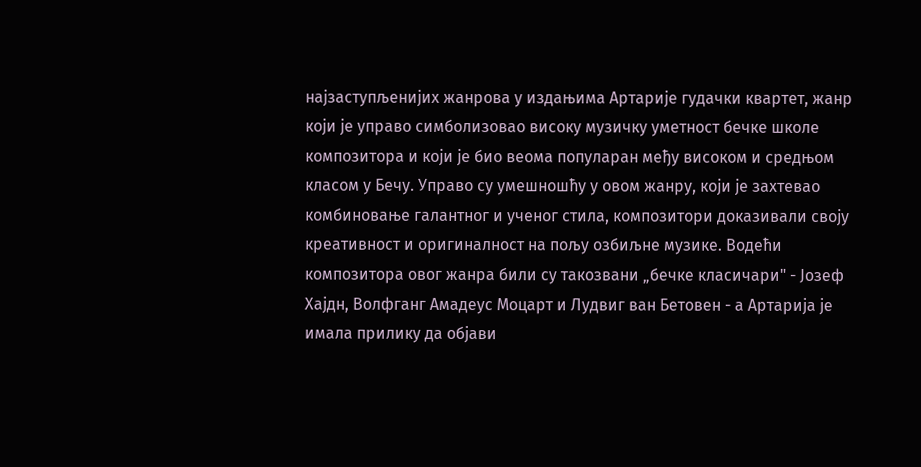најзаступљенијих жанрова у издањима Артарије гудачки квартет, жанр који је управо симболизовао високу музичку уметност бечке школе композитора и који је био веома популаран међу високом и средњом класом у Бечу. Управо су умешношћу у овом жанру, који је захтевао комбиновање галантног и ученог стила, композитори доказивали своју креативност и оригиналност на пољу озбиљне музике. Водећи композитора овог жанра били су такозвани „бечке класичари" - Јозеф Хајдн, Волфганг Амадеус Моцарт и Лудвиг ван Бетовен - а Артарија је имала прилику да објави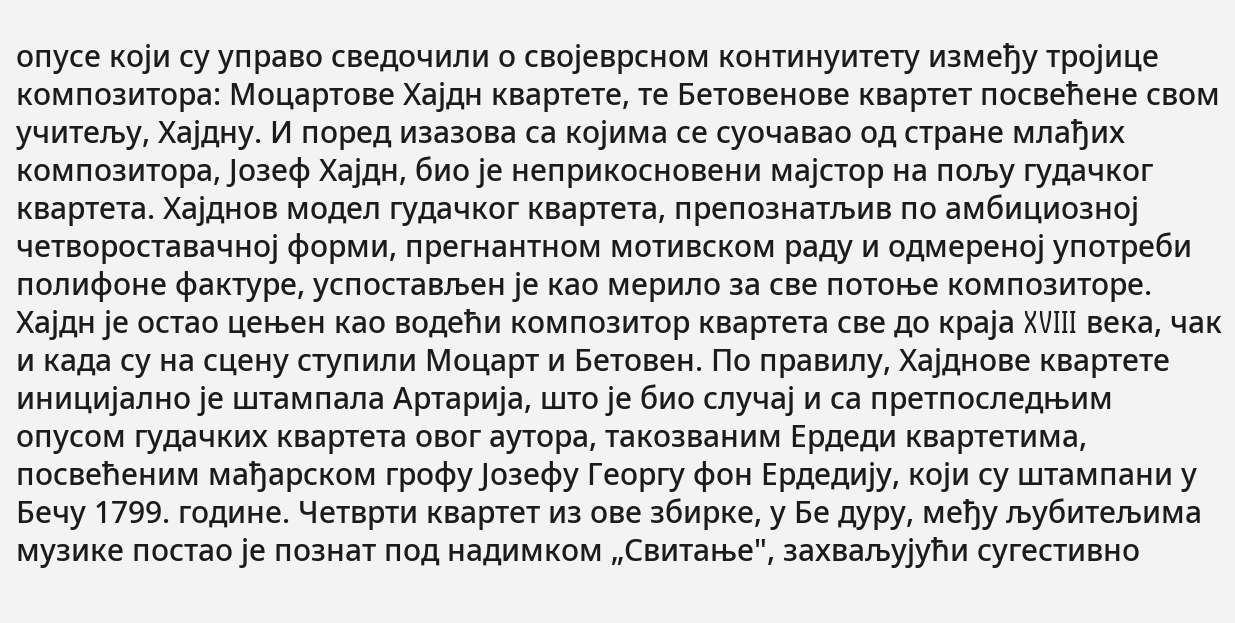опусе који су управо сведочили о својеврсном континуитету између тројице композитора: Моцартове Хајдн квартете, те Бетовенове квартет посвећене свом учитељу, Хајдну. И поред изазова са којима се суочавао од стране млађих композитора, Јозеф Хајдн, био је неприкосновени мајстор на пољу гудачког квартета. Хајднов модел гудачког квартета, препознатљив по амбициозној четвороставачној форми, прегнантном мотивском раду и одмереној употреби полифоне фактуре, успостављен је као мерило за све потоње композиторе. Хајдн је остао цењен као водећи композитор квартета све до краја XVIII века, чак и када су на сцену ступили Моцарт и Бетовен. По правилу, Хајднове квартете иницијално је штампала Артарија, што је био случај и са претпоследњим опусом гудачких квартета овог аутора, такозваним Ердеди квартетима, посвећеним мађарском грофу Јозефу Георгу фон Ердедију, који су штампани у Бечу 1799. године. Четврти квартет из ове збирке, у Бе дуру, међу љубитељима музике постао је познат под надимком „Свитање", захваљујући сугестивно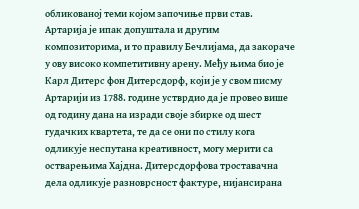обликованој теми којом започиње први став.
Артарија је ипак допуштала и другим композиторима, и то правилу Бечлијама, да закораче у ову високо компетитивну арену. Међу њима био је Карл Дитерс фон Дитерсдорф, који је у свом писму Артарији из 1788. године устврдио да је провео више од годину дана на изради своје збирке од шест гудачких квартета, те да се они по стилу кога одликује неспутана креативност, могу мерити са остварењима Хајдна. Дитерсдорфова троставачна дела одликује разноврсност фактуре, нијансирана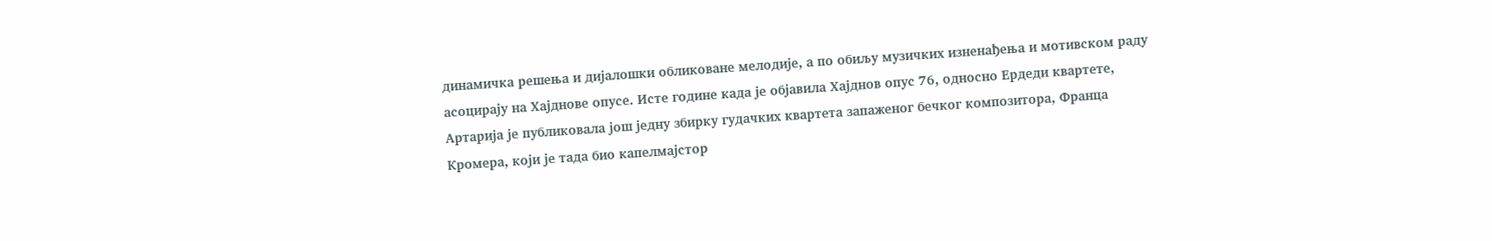динамичка решења и дијалошки обликоване мелодије, а по обиљу музичких изненађења и мотивском раду асоцирају на Хајднове опусе. Исте године када је објавила Хајднов опус 76, односно Ердеди квартете, Артарија је публиковала још једну збирку гудачких квартета запаженог бечког композитора, Франца Кромера, који је тада био капелмајстор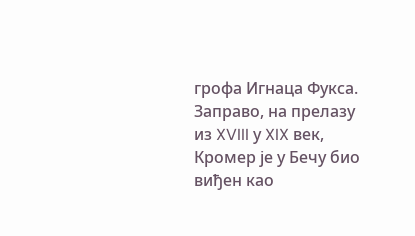грофа Игнаца Фукса. Заправо, на прелазу из XVIII у XIX век, Кромер је у Бечу био виђен као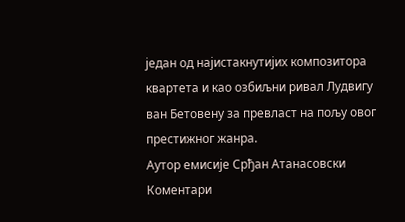један од најистакнутијих композитора квартета и као озбиљни ривал Лудвигу ван Бетовену за превласт на пољу овог престижног жанра.
Аутор емисије Срђан Атанасовски
Коментари